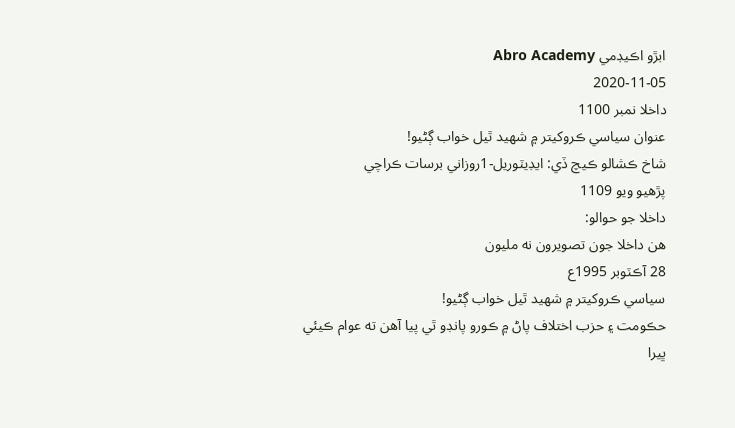ابڙو اڪيڊمي Abro Academy
2020-11-05
داخلا نمبر 1100
عنوان سياسي ڪروکيتر ۾ شهيد ٿيل خواب ڳڻيو!
شاخ ڪشالو ڪيچ ڏي: ايڊيٽوريل-1روزاني برسات ڪراچي
پڙهيو ويو 1109
داخلا جو حوالو:
هن داخلا جون تصويرون نه مليون
28 آڪٽوبر 1995ع
سياسي ڪروکيتر ۾ شهيد ٿيل خواب ڳڻيو!
حڪومت ۽ حزب اختلاف پاڻ ۾ ڪورو پانڊو ٿي پيا آهن ته عوام ڪيئي ڀيرا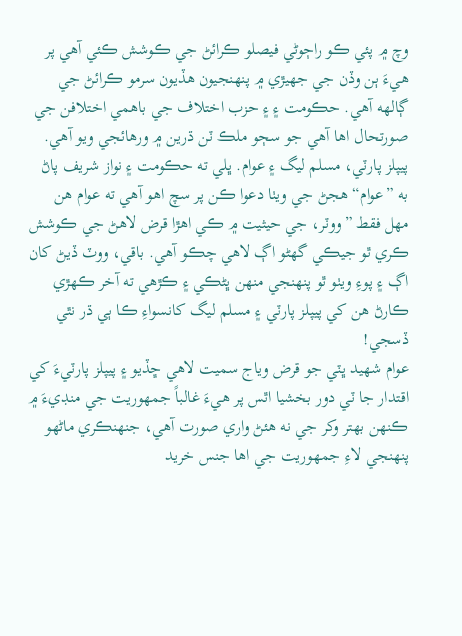وچ ۾ پئي ڪو راڄوڻي فيصلو ڪرائڻ جي ڪوشش ڪئي آهي پر هيءَ ٻن وڏن جي جهيڙي ۾ پنهنجيون هڏيون سرمو ڪرائڻ جي ڳالهه آهي. حڪومت ۽ ۽ حزب اختلاف جي باهمي اختلافن جي صورتحال اها آهي جو سڄو ملڪ ٽن ڌرين ۾ ورهائجي ويو آهي. پيپلز پارٽي، مسلم ليگ ۽ عوام. ڀلي ته حڪومت ۽ نواز شريف پاڻ به ”عوام“ هجڻ جي ويٺا دعوا ڪن پر سچ اهو آهي ته عوام هن مهل فقط ”ووٽر، جي حيثيت ۾ ڪي اهڙا قرض لاهڻ جي ڪوشش ڪري ٿو جيڪي گهڻو اڳ لاهي چڪو آهي. باقي، ووٽ ڏيڻ کان اڳ ۽ پوءِ ويٺو ٿو پنهنجي منهن ڀڻڪي ۽ ڪڙهي ته آخر ڪهڙي ڪارڻ هن کي پيپلز پارٽي ۽ مسلم ليگ کانسواءِ ڪا ٻي ڌر نٿي ڏسجي!
عوام شهيد ڀٽي جو قرض وياج سميت لاهي ڇڏيو ۽ پيپلز پارٽيءَ کي اقتدار جا ٽي دور بخشيا اٿس پر هيءَ غالباً جمهوريت جي منڊيءَ ۾ ڪنهن بهتر وکر جي نه هئڻ واري صورت آهي، جنهنڪري ماڻهو پنهنجي لاءِ جمهوريت جي اها جنس خريد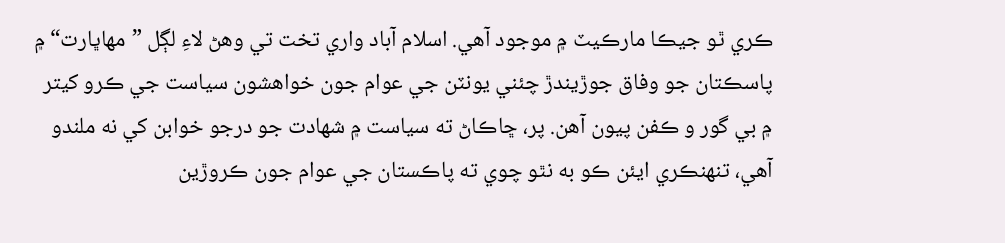ڪري ٿو جيڪا مارڪيٽ ۾ موجود آهي. اسلام آباد واري تخت تي وهڻ لاءِ لڳل ”مهاڀارت“ ۾ پاسڪتان جو وفاق جوڙيندڙ چئني يونٽن جي عوام جون خواهشون سياست جي ڪرو کيتر ۾ بي گور و ڪفن پيون آهن. پر، ڇاڪاڻ ته سياست ۾ شهادت جو درجو خوابن کي نه ملندو آهي، تنهنڪري ايئن ڪو به نٿو چوي ته پاڪستان جي عوام جون ڪروڙين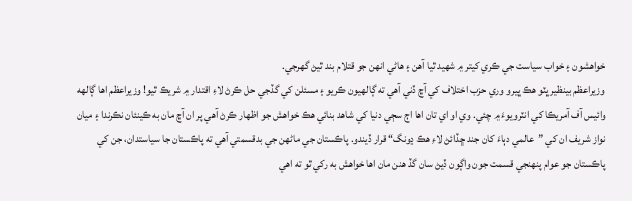خواهشون ۽ خواب سياست جي ڪري کيتر ۾ شهيد ٿيا آهن ۽ هاڻي انهن جو قتلام بند ٿيڻ گهرجي.
وزيراعظم بينظير ڀٽو هڪ ڀيرو وري حزب اختلاف کي آڇ ڏني آهي ته ڳالهيون ڪريو ۽ مسئلن کي گڏجي حل ڪرڻ لاءِ اقتدار ۾ شريڪ ٿيو! وزيراعظم اها ڳالهه وائيس آف آمريڪا کي انٽرويوءَ ۾ چئي. وي او اي تان اها اڄ سڄي دنيا کي شاهد بنائي هڪ خواهش جو اظهار ڪرڻ آهي پر ان آڇ مان به ڪينئان نڪرندا ۽ ميان نواز شريف ان کي ”عالمي دٻاءَ کان جند ڇڏائڻ لاءِ هڪ ڍونگ“ قرار ڏيندو. پاڪستان جي ماڻهن جي بدقسمتي آهي ته پاڪستان جا سياستدان، جن کي پاڪستان جو عوام پنهنجي قسمت جون واڳون ڏيڻ سان گڏ هنن مان اها خواهش به رکي ٿو ته اهي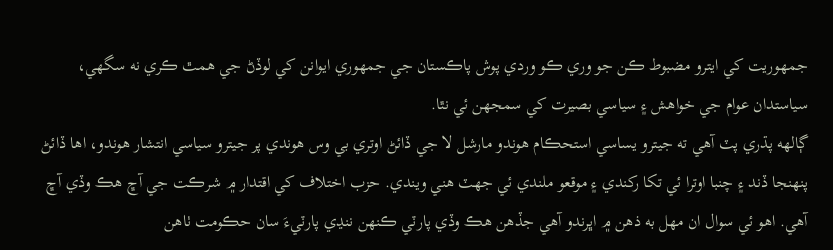جمهوريت کي ايترو مضبوط ڪن جو وري ڪو وردي پوش پاڪستان جي جمهوري ايوانن کي لوڏڻ جي همٿ ڪري نه سگهي، سياستدان عوام جي خواهش ۽ سياسي بصيرت کي سمجهن ئي نٿا.
ڳالهه پڌري پٽ آهي ته جيترو يساسي استحڪام هوندو مارشل لا جي ڏائڻ اوتري بي وس هوندي پر جيترو سياسي انتشار هوندو، اها ڏائڻ پنهنجا ڏند ۽ چنبا اوترا ئي تکا رکندي ۽ موقعو ملندي ئي جهٽ هني ويندي. حزب اختلاف کي اقتدار ۾ شرڪت جي آڇ هڪ وڏي آڇ آهي. اهو ئي سوال ان مهل به ذهن ۾ اڀرندو آهي جڏهن هڪ وڏي پارٽي ڪنهن ننڍي پارٽيءَ سان حڪومت ٺاهن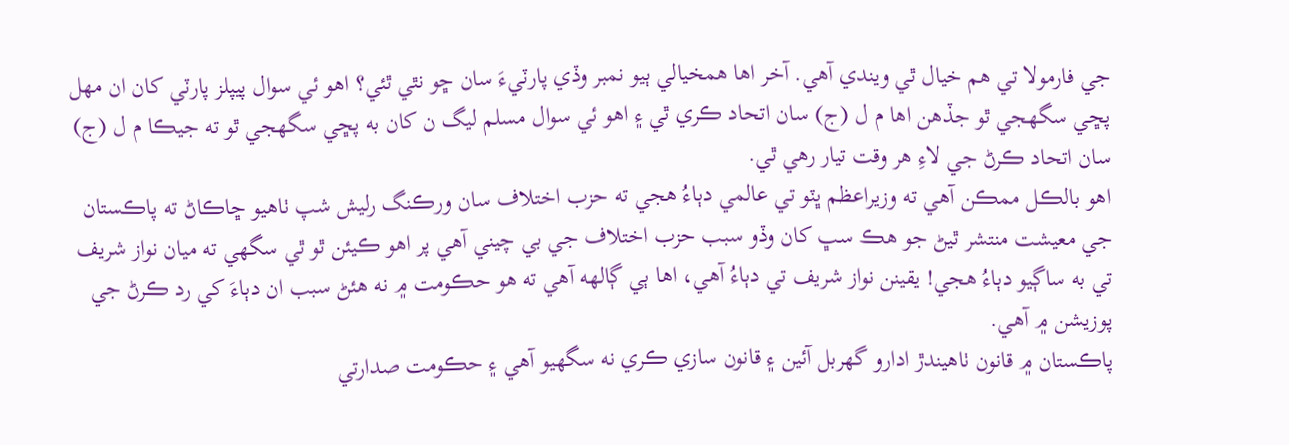جي فارمولا تي هم خيال ٿي ويندي آهي. آخر اها همخيالي ٻيو نمبر وڏي پارٽيءَ سان ڇو نٿي ٿئي؟ اهو ئي سوال پيپلز پارٽي کان ان مهل پڇي سگهجي ٿو جڏهن اها م ل (ج) سان اتحاد ڪري ٿي ۽ اهو ئي سوال مسلم ليگ ن کان به پڇي سگهجي ٿو ته جيڪا م ل (ج) سان اتحاد ڪرڻ جي لاءِ هر وقت تيار رهي ٿي.
اهو بالڪل ممڪن آهي ته وزيراعظم ڀٽو تي عالمي دٻاءُ هجي ته حزب اختلاف سان ورڪنگ رليش شپ ٺاهيو ڇاڪاڻ ته پاڪستان جي معيشت منتشر ٿيڻ جو هڪ سڀ کان وڏو سبب حزب اختلاف جي بي چيني آهي پر اهو ڪيئن ٿو ٿي سگهي ته ميان نواز شريف تي به ساڳيو دٻاءُ هجي! يقينن نواز شريف تي دٻاءُ آهي، اها ٻي ڳالهه آهي ته هو حڪومت ۾ نه هئڻ سبب ان دٻاءَ کي رد ڪرڻ جي پوزيشن ۾ آهي.
پاڪستان ۾ قانون ٺاهيندڙ ادارو گهربل آئين ۽ قانون سازي ڪري نه سگهيو آهي ۽ حڪومت صدارتي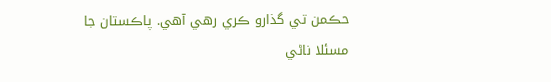حڪمن تي گذارو ڪري رهي آهي. پاڪستان جا مسئلا ناڻي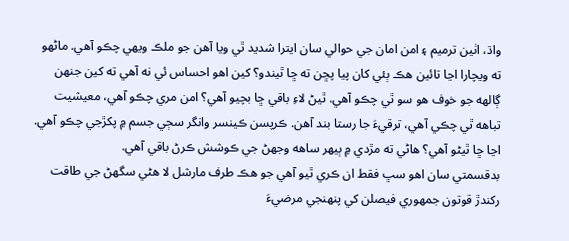واڌ، اٺين ترميم ۽ امن امان جي حوالي سان ايترا شديد ٿي ويا آهن جو ملڪ ويهي چڪو آهي. ماڻهو ته ويچارا اڃا تائين هڪ ٻئي کان پيا پڇن ته ڇا ٿيندو؟ کين اهو احساس ئي نه آهي ته کين جنهن ڳالهه جو خوف هو سو ٿي چڪو آهي. ٿيڻ لاءِ باقي ڇا بچيو آهي؟ امن مري چڪو آهي، معيشيت تباهه ٿي چڪي آهي، ترقيءَ جا رستا بند آهن. ڪرپسن ڪينسر وانگر سڄي جسم ۾ پکڙجي چڪو آهي. اڃا ڇا ٿيڻو آهي؟ هاڻي ته مڙدي ۾ ٻيهر ساهه وجهڻ جي ڪوشش ڪرڻ باقي آهي.
بدقسمتي سان اهو سڀ فقط ان ڪري ٿيو آهي جو هڪ طرف مارشل لا هڻي سگهڻ جي طاقت رکندڙ قوتون جمهوري فيصلن کي پنهنجي مرضيءَ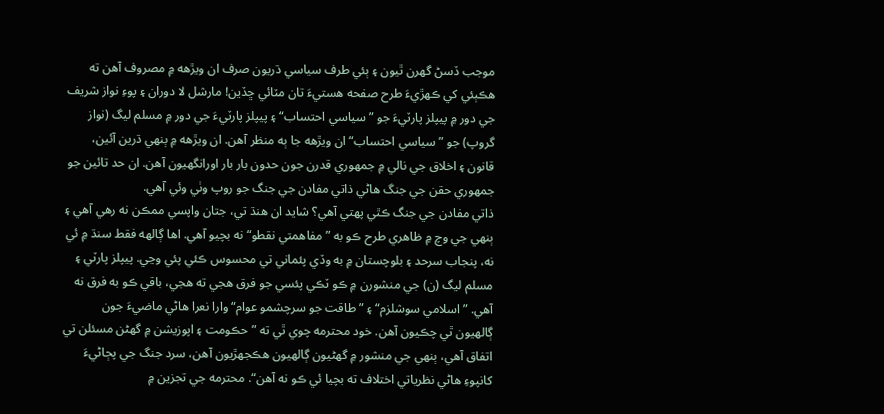موجب ڏسڻ گهرن ٿيون ۽ ٻئي طرف سياسي ڌريون صرف ان ويڙهه ۾ مصروف آهن ته هڪٻئي کي ڪهڙيءَ طرح صفحه هستيءَ تان مٽائي ڇڏين! مارشل لا دوران ۽ پوءِ نواز شريف جي دور ۾ پيپلز پارٽيءَ جو ”سياسي احتساب“ ۽ پيپلز پارٽيءَ جي دور ۾ مسلم ليگ (نواز گروپ) جو ”سياسي احتساب“ ان ويڙهه جا ٻه منظر آهن. ان ويڙهه ۾ ٻنهي ڌرين آئين، قانون ۽ اخلاق جي نالي ۾ جمهوري قدرن جون حدون بار بار اورانگهيون آهن. ان حد تائين جو جمهوري حقن جي جنگ هاڻي ذاتي مفادن جي جنگ جو روپ وٺي وئي آهي.
ذاتي مفادن جي جنگ ڪٿي پهتي آهي؟ شايد ان هنڌ تي، جتان واپسي ممڪن نه رهي آهي ۽ ٻنهي جي وچ ۾ ظاهري طرح ڪو به ”مفاهمتي نقطو“ نه بچيو آهي. اها ڳالهه فقط سنڌ ۾ ئي نه، پنجاب سرحد ۽ بلوچستان ۾ به وڏي پئماني تي محسوس ڪئي پئي وڃي. پيپلز پارٽي ۽ مسلم ليگ (ن) جي منشورن ۾ ڪو ٽڪي پئسي جو فرق هجي ته هجي، باقي ڪو به فرق نه آهي. ”اسلامي سوشلزم“ ۽ ”طاقت جو سرچشمو عوام“ وارا نعرا هاڻي ماضيءَ جون ڳالهيون ٿي چڪيون آهن. خود محترمه چوي ٿي ته ”حڪومت ۽ اپوزيشن ۾ گهڻن مسئلن تي اتفاق آهي، ٻنهي جي منشور ۾ گهڻيون ڳالهيون هڪجهڙيون آهن، سرد جنگ جي پڄاڻيءَ کانپوءِ هاڻي نظرياتي اختلاف ته بچيا ئي ڪو نه آهن“. محترمه جي تجزين ۾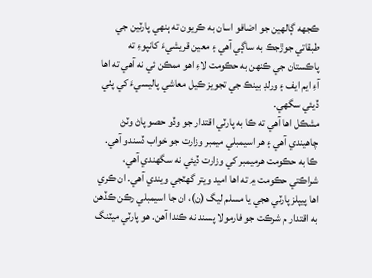ڪجهه ڳالهين جو اضافو اسان به ڪريون ته ٻنهي پارٽين جي طبقاتي جوڙجڪ به ساڳي آهي ۽ معين قريشيءَ کانپوءِ ته پاڪستان جي ڪنهن به حڪومت لاءِ اهو ممڪن ئي نه آهي ته اها آءِ ايم ايف ۽ ورلڊ بينڪ جي تجويز ڪيل معاشي پاليسيءَ کي پٺي ڏيئي سگهي.
مشڪل اها آهي ته ڪا به پارٽي اقتدار جو وڏو حصو پاڻ وٽڻ چاهيندي آهي ۽ هر اسيمبلي ميمبر وزارت جو خواب ڏسندو آهي. ڪا به حڪومت هرميمبر کي وزارت ڏيئي نه سگهندي آهي، شراڪتي حڪومت ۾ ته اها اميد ويتر گهٽجي ويندي آهي. ان ڪري اها پيپلز پارٽي هجي يا مسلم ليگ (ن)، ان جا اسيمبلي رڪن ڪڏهن به اقتدار م شرڪت جو فارمولا پسند نه ڪندا آهن. هو پارٽي ميٽنگ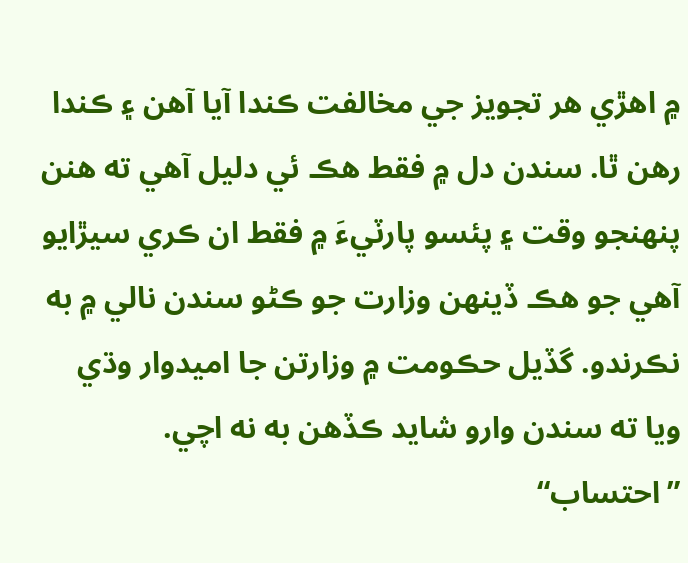۾ اهڙي هر تجويز جي مخالفت ڪندا آيا آهن ۽ ڪندا رهن ٿا. سندن دل ۾ فقط هڪ ئي دليل آهي ته هنن پنهنجو وقت ۽ پئسو پارٽيءَ ۾ فقط ان ڪري سيڙايو آهي جو هڪ ڏينهن وزارت جو ڪڻو سندن نالي ۾ به نڪرندو. گڏيل حڪومت ۾ وزارتن جا اميدوار وڌي ويا ته سندن وارو شايد ڪڏهن به نه اچي. ”احتساب“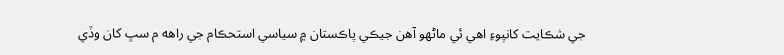جي شڪايت کانپوءِ اهي ئي ماڻهو آهن جيڪي پاڪستان ۾ سياسي استحڪام جي راهه م سڀ کان وڏي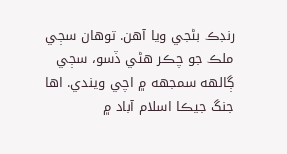رنڊڪ بڻجي ويا آهن. توهان سڄي ملڪ جو چڪر هڻي ڏسو، سڄي ڳالهه سمجهه ۾ اچي ويندي. اها جنگ جيڪا اسلام آباد ۾